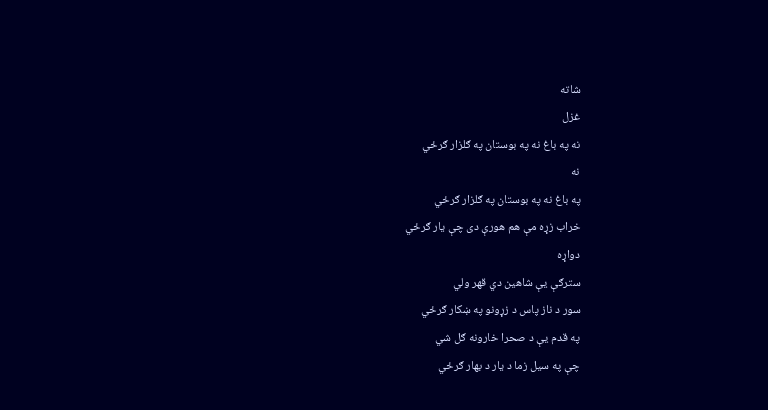شاته
غزل
نه په باغ نه په بوستان په ګلزار ګرځي
نه
په باغ نه په بوستان په ګلزار ګرځي
خراب زړه مې هم هورې دی چې يار ګرځي
دواړه
سترګې یې شاهين دي قهر ولي
سور د ناز پاس د زړونو په ښکار ګرځي
په قدم یې د صحرا خارونه ګل شي
چې په سيل زما د يار د بهار ګرځي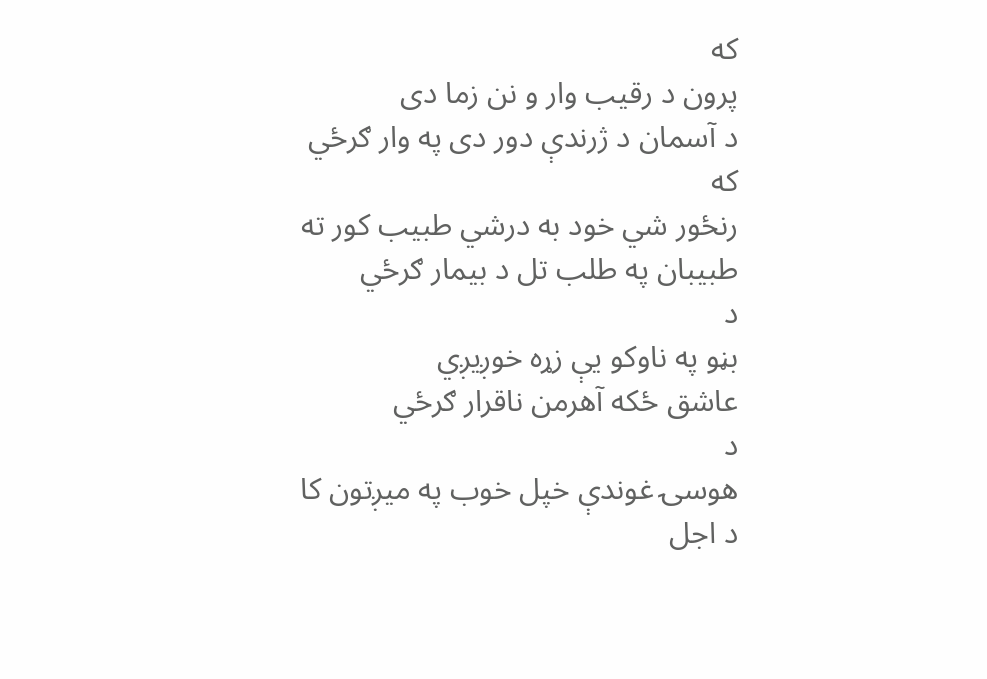که
پرون د رقيب وار و نن زما دی
د آسمان د ژرندې دور دی په وار ګرځي
که
رنځور شي خود به درشي طبيب کور ته
طبيبان په طلب تل د بيمار ګرځي
د
بڼو په ناوکو یې زړه خوږيږي
عاشق ځکه آهرمن ناقرار ګرځي
د
هوسۍ غوندې خپل خوب په ميږتون کا
د اجل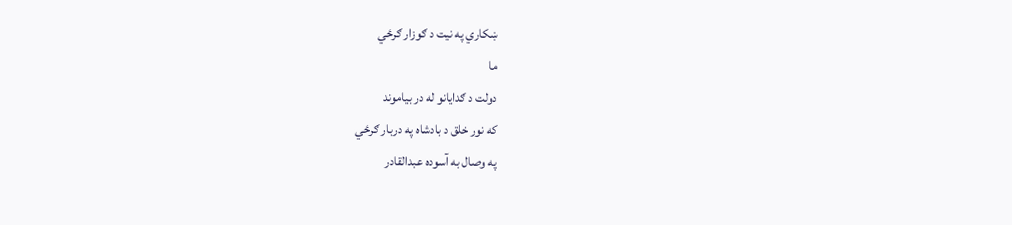ښکاري په نيت د ګوزار ګرځي
ما
دولت د ګدايانو له در بياموند
که نور خلق د بادشاه په دربار ګرځي
په وصال به آسوده عبدالقادر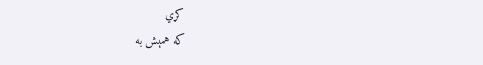کړي
که همېش به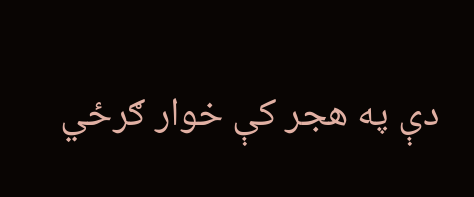دې په هجر کې خوار ګرځي